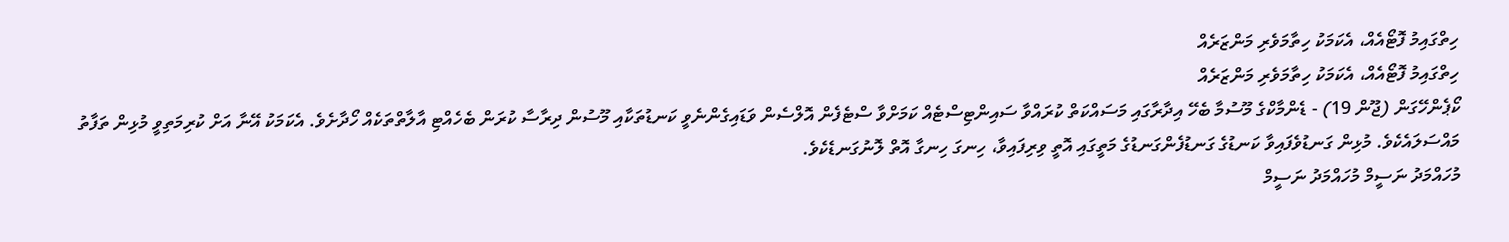ހިތްގައިމު ފޮޓޯއެއް، އެކަމަކު ހިތާމަވެރި މަންޒަރެއް
ހިތްގައިމު ފޮޓޯއެއް، އެކަމަކު ހިތާމަވެރި މަންޒަރެއް
ކޯޕެންހޭގަން (ޖޫން 19) - ޑެންމާކްގެ މޫސުމާ ބެހޭ އިދާރާގައި މަސައްކަތް ކުރައްވާ ސައިންޓިސްޓެއް ކަމަށްވާ ސްޓެފެން އޮލްސެން ވަޑައިގެންނެވީ ކަނޑުތަކާއި މޫސުން ދިރާސާ ކުރަން ބެހެއްޓި އާލާތްތަކެއް ހޯދާށެވެ. އެކަމަކު އޭނާ އަށް ކުރިމަތިވީ މުޅިން ތަފާތު މައްސަލައެކެވެ. މުޅިން ގަނޑުވެފައިވާ ކަނޑުގެ ގަނޑުފެންގަނޑުގެ މަތީގައި އޮތީ ވިރިފައިވާ، ހިނގަ ހިނގާ އޮތް ލޮނުގަނޑެކެވެ.
މުހައްމަދު ނަސީމް މުހައްމަދު ނަސީމް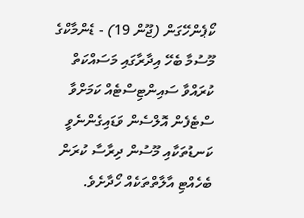ކޯޕެންހޭގަން (ޖޫން 19) - ޑެންމާކްގެ މޫސުމާ ބެހޭ އިދާރާގައި މަސައްކަތް ކުރައްވާ ސައިންޓިސްޓެއް ކަމަށްވާ ސްޓެފެން އޮލްސެން ވަޑައިގެންނެވީ ކަނޑުތަކާއި މޫސުން ދިރާސާ ކުރަން ބެހެއްޓި އާލާތްތަކެއް ހޯދާށެވެ.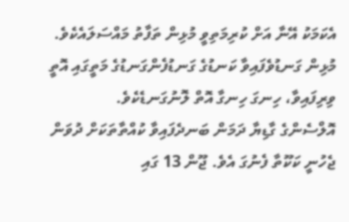އެކަމަކު އޭނާ އަށް ކުރިމަތިވީ މުޅިން ތަފާތު މައްސަލައެކެވެ. މުޅިން ގަނޑުވެފައިވާ ކަނޑުގެ ގަނޑުފެންގަނޑުގެ މަތީގައި އޮތީ ވިރިފައިވާ، ހިނގަ ހިނގާ އޮތް ލޮނުގަނޑެކެވެ.
އޮލްސެންގެ ގާޑިޔާ ދަމަން ބަނދެފައިވާ ކުއްތާތަކަށް ދުވަން ޖެހުނީ ކަކޫތާ ފެނުގަ އެވެ. ޖޫން 13 ގައި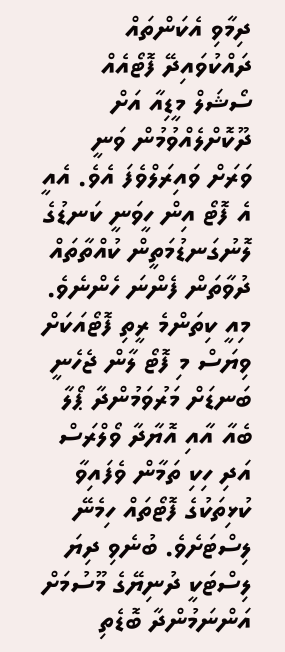ދިމާވި އެކަންތައް ދައްކުވައިދޭ ފޮޓޯއެއް ސޯޝަލް މީޑިއާ އަށް ދޫކޮށްލެއްވުމުން ވަނީ ވަރަށް ވައިރަލްވެފަ އެވެ. އެއީ އެ ފޮޓޯ އިން ހީވަނީ ކަނޑުގެ ލޮނުގަނޑުމަތީން ކުއްތާތައް ދުވާތަން ފެންނަ ހެންނެވެ.
މިއީ ކިތަންމެ ރީތި ފޮޓޯއަކަށް ވިޔަސް މި ފޮޓޯ ލާން ޖެހެނީ ބަނޑަށް މަރުވަމުންދާ ޕޯލާ ބެއާ އާއި އޮޔާދާ ވޯލްރަސް އަދި ހިކި ތަމާން ވެފައިވާ ކުޅިތަކުގެ ފޮޓޯތައް ހިމެނޭ ލިސްޓަށެވެ. ބުނެވި ދިޔަ ލިސްޓަކީ ދުނިޔޭގެ މޫސުމަށް އަންނަމުންދާ ބޮޑެތި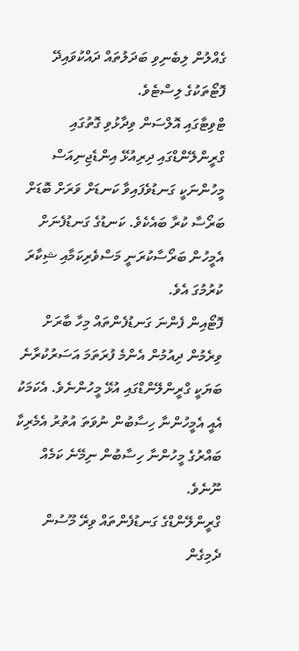ގެއްލުން ލިބެނިވި ބަދަލުތައް ދައްކުވައިދޭ ފޮޓޯތަކުގެ ލިސްޓެވެ.
ޓްވިޓާގައި އޮލްސަން ވިދާޅުވި ގޮތުގައި ގްރީންލޭންޑްގައި ދިރިއުޅޭ އިންޑެޖިނިއަސް މީހުންނަކީ ގަނޑުވެފައިވާ ކަނޑަށް ވަރަށް ބޮޑަށް ބަރޯސާ ކުރާ ބައެކެވެ. ކަނޑުގެ ގަނޑުފެނަށް އެމީހުން ބަރޯސާކުރަނީ މަސްވެރިކަމާއި ޝިކާރަ ކުރުމުގަ އެވެ.
ފޮޓޯއިން ފެންނަ ގަނޑުފެންތައް މިހާ ބާރަށް ވިރެމުން ދިއުމުން އެންމެ ފުރަތަމަ އަސަރުކުރާނެ ބަޔަކީ ގްރީންލޭންޑްގައި އުޅޭ މީހުންނެވެ. އެކަމަކު އެއީ އެމީހުންނާ ހިސާބުން ނުވަތަ އުތުރު އެމެރިކާ ބައްރުގެ މީހުންނާ ހިސާބުން ނިމޭނެ ކަމެއް ނޫނެވެ.
ގްރީންލޭންޑްގެ ގަނޑުފެންތައް ވިރޭ މޫސުން ދެމިގެން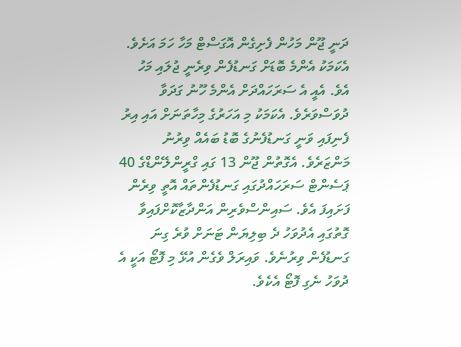ދަނީ ޖޫން މަހުން ފެށިގެން އޮގަސްޓް މަހާ ހަމަ އަށެވެ. އެކަމަކު އެންމެ ބޮޑަށް ގަނޑުފެން ވިރެނީ ޖުލައި މަހު އެވެ. އެއީ އެ ސަރަހައްދަށް އެންމެ ހޫނު ގަދަވާ ދުވަސްވަރެވެ. އެކަމަކު މި އަހަރުގެ މިހާތަނަށް އައި އިރު ފެނިފައި ވަނީ ގަނޑުފެނުގެ ބޮޑު ބައެއް ވިރުނު މަންޒަރެވެ. އެގޮތުން ޖޫން 13 ގައި ގްރީންލޭންޑްގެ 40 ޕަސެންޓް ސަރަހައްދުގައި ގަނޑުފެންތައް އޮތީ ވިރެން ފަށައިފަ އެވެ. ސައިންސްވެރިން އަންދާޒާކޮށްފައިވާ ގޮތުގައި އެދުވަހު ދެ ބިލިޔަން ޓަނަށް ވުރެ ގިނަ ގަނޑުފެން ވިރުނެވެ. ވައިރަލް ވެގެން އުޅޭ މި ފޮޓޯ އަކީ އެ ދުވަހު ނެގި ފޮޓޯ އެކެވެ.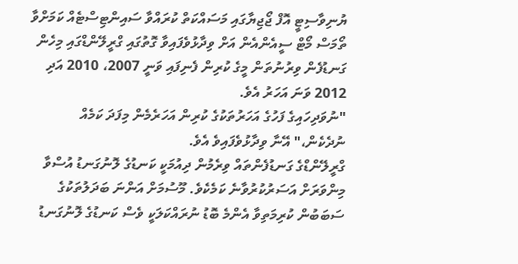ޔުނިވާސިޓީ އޮފް ޖޯޖިޔާގައި މަސައްކަތް ކުރައްވާ ސައިންޓިސްޓެއް ކަމަށްވާ ތޯމަސް މޯޓް ސީއެންއެން އަށް ވިދާޅުވެފައިވާ ގޮތުގައި ގްރީލޭންޑްގައި މިހެން ގަނޑުފެން ވިރުނުތަން މީގެ ކުރިން ފެނިފައި ވަނީ 2007، 2010 އަދި 2012 ވަނަ އަހަރު އެވެ.
"ނުވަދިހައިގެ ފަހުގެ އަހަރުތަކުގެ ކުރިން އަހަރެމެން މިފަދަ ކަމެއް ނުދެކެން،" އޭނާ ވިދާޅުވެފައިވެ އެވެ.
ގްރީލޭންޑްގެ ގަނޑުފެންތައް ވިރެމުން ދިއުމަކީ ކަނޑުގެ ލޮނުގަނޑު އުސްވާ މިންވަރަށް އަސަރުކުރުވާނެ ކަމެކެވެ. މޫސުމަށް އަންނަ ބަދަލުތަކުގެ ސަބަބުން ކުރިމަތިވާ އެންމެ ބޮޑު ނުރައްކަލަކީ ވެސް ކަނޑުގެ ލޮނުގަނޑު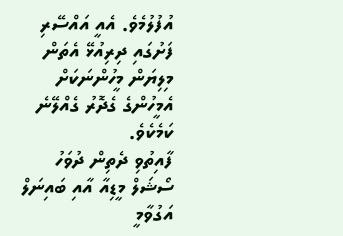އުފުލުމެވެ. އެއީ އައްސޭރި ފަށުގައި ދިރިއުޅޭ އެތަން މިލިޔަން މީހުންނަކަށް އެމީހުންގެ ގެދޮރު ގެއްލޭނެ ކަމެކެވެ.
ފާއިތުވި ދެތިން ދުވަހު ސޯޝަލް މީޑިއާ އާއި ބައިނަލް އަގުވާމީ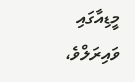މީޑިއާގައި ވައިރަލްވެ،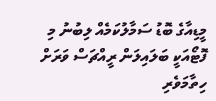މީޑިއާގެ ބޮޑު ސަމާލުކަމެއް ލިބުނު މި ފޮޓޯއަކީ ބަލައިލަން ރީއްޗަސް ވަރަށް ހިތާމަވެރި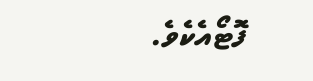ފޮޓޯއެކެވެ.